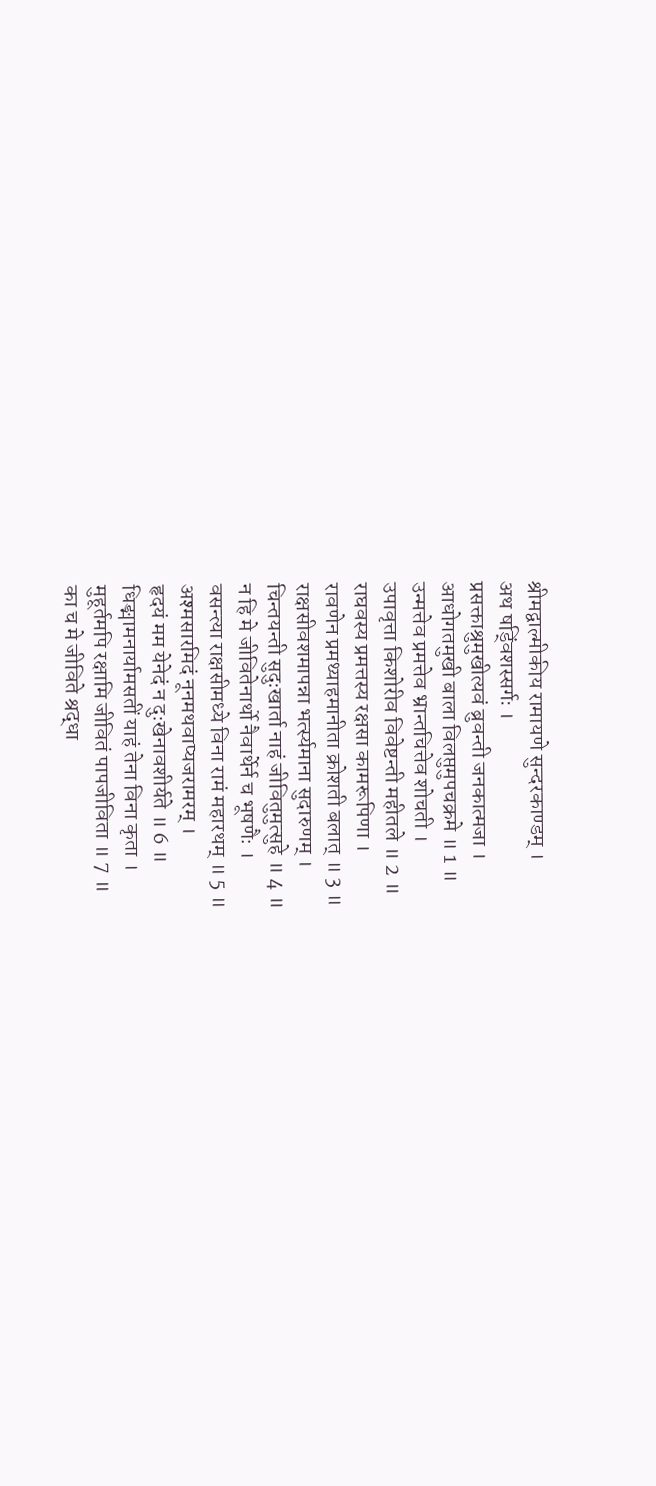श्रीमद्वाल्मीकीय रामायणे सुन्दरकाण्डम् ।
अथ षड्विंशस्सर्गः ।
प्रसक्ताश्रुमुखीत्यवं ब्रुवन्ती जनकात्मजा ।
आधोगतमुखी बाला विलप्तुमुपचक्रमे ॥ 1 ॥
उन्मत्तेव प्रमत्तेव भ्रान्तचित्तेव शोचती ।
उपावृत्ता किशोरीव विवेष्टन्ती महीतले ॥ 2 ॥
राघवस्य प्रमत्तस्य रक्षसा कामरूपिणा ।
रावणेन प्रमथ्याहमानीता क्रोशती बलात् ॥ 3 ॥
राक्षसीवशमापन्ना भर्त्स्यमाना सुदारुणम् ।
चिन्तयन्ती सुदुःखार्ता नाहं जीवितुमुत्सुहे ॥ 4 ॥
न हि मे जीवितेनार्थो नैवार्थेर्न च भूषणैः ।
वसन्त्या राक्षसीमध्ये विना रामं महारथम् ॥ 5 ॥
अश्मसारमिदं नूनमथवाप्यजरामरम् ।
हृदयं मम येनेदं न दुःखेनावशीर्यते ॥ 6 ॥
धिङ्मामनार्यामसतीं याहं तेना विना कृता ।
मुहूर्तमपि रक्षामि जीवितं पापजीविता ॥ 7 ॥
का च मे जीविते श्रद्धा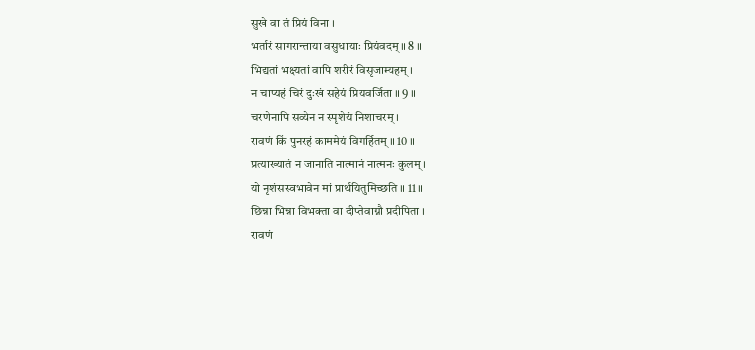सुखे वा तं प्रियं विना ।
भर्तारं सागरान्ताया वसुधायाः प्रियंवदम् ॥ 8 ॥
भिद्यतां भक्ष्यतां वापि शरीरं विसृजाम्यहम् ।
न चाप्यहं चिरं दुःखं सहेयं प्रियवर्जिता ॥ 9 ॥
चरणेनापि सव्येन न स्पृशेयं निशाचरम् ।
रावणं किं पुनरहं काममेयं विगर्हितम् ॥ 10 ॥
प्रत्याख्यातं न जानाति नात्मानं नात्मनः कुलम् ।
यो नृशंसस्वभावेन मां प्रार्थयितुमिच्छति ॥ 11 ॥
छिन्ना भिन्ना विभक्ता वा दीप्तेवाग्नौ प्रदीपिता ।
रावणं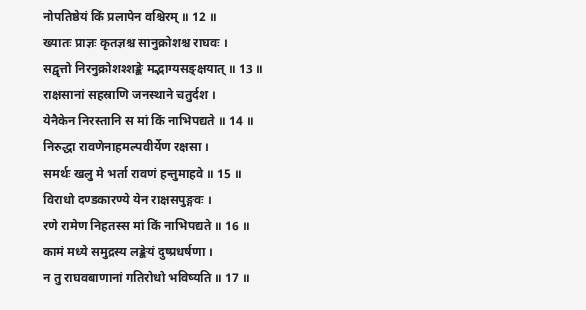नोपतिष्ठेयं किं प्रलापेन वश्चिरम् ॥ 12 ॥
ख्यातः प्राज्ञः कृतज्ञश्च सानुक्रोशश्च राघवः ।
सद्वृत्तो निरनुक्रोशश्शङ्के मद्भाग्यसङ्क्षयात् ॥ 13 ॥
राक्षसानां सहस्राणि जनस्थाने चतुर्दश ।
येनैकेन निरस्तानि स मां किं नाभिपद्यते ॥ 14 ॥
निरुद्धा रावणेनाहमल्पवीर्येण रक्षसा ।
समर्थः खलु मे भर्ता रावणं हन्तुमाहवे ॥ 15 ॥
विराधो दण्डकारण्ये येन राक्षसपुङ्गवः ।
रणे रामेण निहतस्स मां किं नाभिपद्यते ॥ 16 ॥
कामं मध्ये समुद्रस्य लङ्केयं दुष्प्रधर्षणा ।
न तु राघवबाणानां गतिरोधो भविष्यति ॥ 17 ॥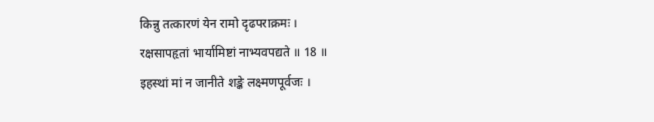किन्नु तत्कारणं येन रामो दृढपराक्रमः ।
रक्षसापहृतां भार्यामिष्टां नाभ्यवपद्यते ॥ 18 ॥
इहस्थां मां न जानीते शङ्के लक्ष्मणपूर्वजः ।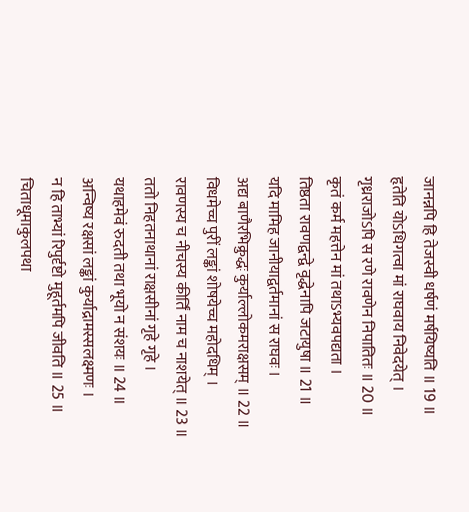जानन्नपि हि तेजस्वी धर्षणं मर्षयिष्यति ॥ 19 ॥
हृतेति योऽधिगत्वा मां राघवाय निवेदयेत् ।
गृध्रराजोऽपि स रणे रावणेन निपातितः ॥ 20 ॥
कृतं कर्म महत्तेन मां तथाऽभ्यवपद्यता ।
तिष्ठता रावणद्वन्द्वे वृद्धेनापि जटायुषा ॥ 21 ॥
यदि मामिह जानीयाद्वर्तमानां स राघवः ।
अद्य बाणैरभिक्रुद्धः कुर्याल्लोकमराक्षसम् ॥ 22 ॥
विधमेच्च पुरीं लङ्कां शोषयेच्च महोदधिम् ।
रावणस्य च नीचस्य कीर्तिं नाम च नाशयेत् ॥ 23 ॥
ततो निहतनाथानां राक्षसीनां गृहे गृहे ।
यथाहमेवं रुदती तथा भूयो न संशयः ॥ 24 ॥
अन्विष्य रक्षसां लङ्कां कुर्याद्रामस्सलक्ष्मणः ।
न हि ताभ्यां रिपुर्दृष्टो मुहूर्तमपि जीवति ॥ 25 ॥
चिताधूमाकुलपथा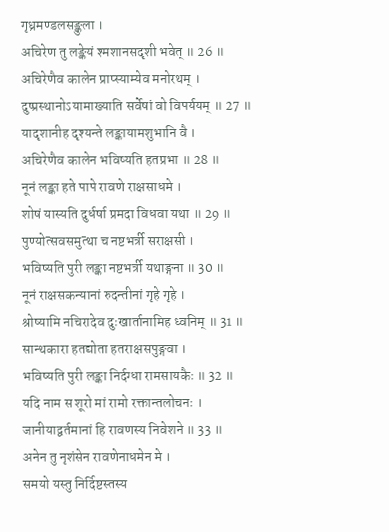गृध्रमण्डलसङ्कुला ।
अचिरेण तु लङ्केयं श्मशानसदृशी भवेत् ॥ 26 ॥
अचिरेणैव कालेन प्राप्स्याम्येव मनोरथम् ।
दुष्प्रस्थानोऽयामाख्याति सर्वेषां वो विपर्ययम् ॥ 27 ॥
यादृशानीह दृश्यन्ते लङ्कायामशुभानि वै ।
अचिरेणैव कालेन भविष्यति हतप्रभा ॥ 28 ॥
नूनं लङ्का हते पापे रावणे राक्षसाधमे ।
शोषं यास्यति दुर्धर्षा प्रमदा विधवा यथा ॥ 29 ॥
पुण्योत्सवसमुत्था च नष्टभर्त्री सराक्षसी ।
भविष्यति पुरी लङ्का नष्टभर्त्री यथाङ्गना ॥ 30 ॥
नूनं राक्षसकन्यानां रुदन्तीनां गृहे गृहे ।
श्रोष्यामि नचिरादेव दुःखार्तानामिह ध्वनिम् ॥ 31 ॥
सान्थकारा हतद्योता हतराक्षसपुङ्गवा ।
भविष्यति पुरी लङ्का निर्दग्धा रामसायकैः ॥ 32 ॥
यदि नाम स शूरो मां रामो रक्तान्तलोचनः ।
जानीयाद्वर्तमानां हि रावणस्य निवेशने ॥ 33 ॥
अनेन तु नृशंसेन रावणेनाधमेन मे ।
समयो यस्तु निर्दिष्टस्तस्य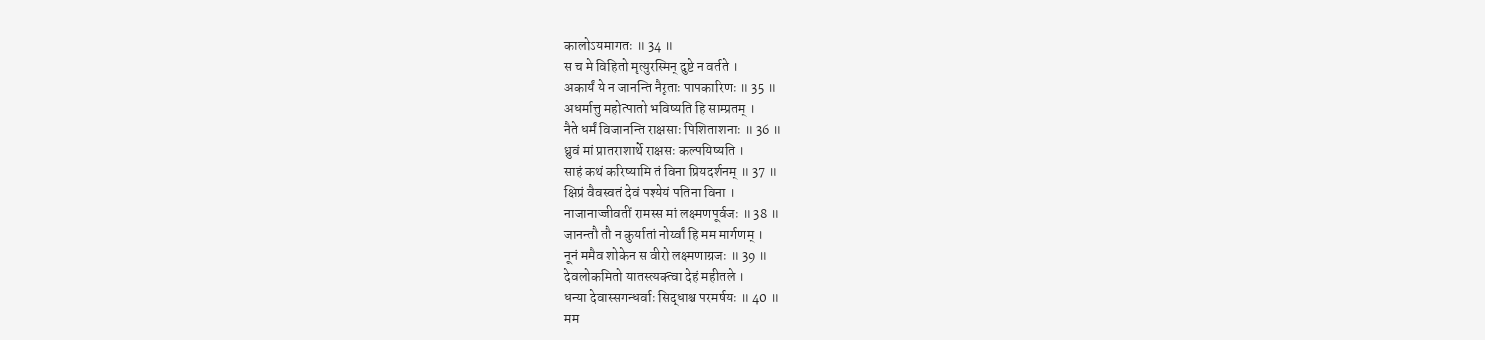कालोऽयमागतः ॥ 34 ॥
स च मे विहितो मृत्युरस्मिन् दुष्टे न वर्तते ।
अकार्यं ये न जानन्ति नैरृताः पापकारिणः ॥ 35 ॥
अधर्मात्तु महोत्पातो भविष्यति हि साम्प्रतम् ।
नैते धर्मं विजानन्ति राक्षसाः पिशिताशनाः ॥ 36 ॥
ध्रुवं मां प्रातराशार्थे राक्षसः कल्पयिष्यति ।
साहं कथं करिष्यामि तं विना प्रियदर्शनम् ॥ 37 ॥
क्षिप्रं वैवस्वतं देवं पश्येयं पतिना विना ।
नाजानाज्जीवतीं रामस्स मां लक्ष्मणपूर्वजः ॥ 38 ॥
जानन्तौ तौ न कुर्यातां नोर्य्वां हि मम मार्गणम् ।
नूनं ममैव शोकेन स वीरो लक्ष्मणाग्रजः ॥ 39 ॥
देवलोकमितो यातस्त्यक्त्वा देहं महीतले ।
धन्या देवास्सगन्धर्वाः सिद्धाश्च परमर्षयः ॥ 40 ॥
मम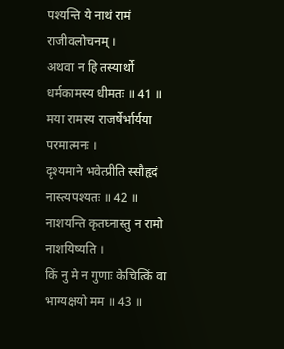पश्यन्ति ये नाथं रामं राजीवलोचनम् ।
अथवा न हि तस्यार्थो धर्मकामस्य धीमतः ॥ 41 ॥
मया रामस्य राजर्षेर्भार्यया परमात्मनः ।
दृश्यमाने भवेत्प्रीति स्सौहृदं नास्त्यपश्यतः ॥ 42 ॥
नाशयन्ति कृतघ्नास्तु न रामो नाशयिष्यति ।
किं नु मे न गुणाः केचित्किं वा भाग्यक्षयो मम ॥ 43 ॥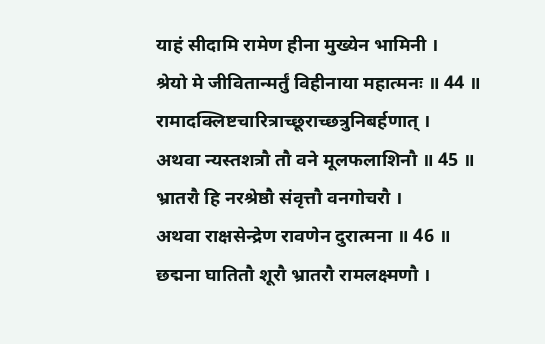याहं सीदामि रामेण हीना मुख्येन भामिनी ।
श्रेयो मे जीवितान्मर्तुं विहीनाया महात्मनः ॥ 44 ॥
रामादक्लिष्टचारित्राच्छूराच्छत्रुनिबर्हणात् ।
अथवा न्यस्तशत्रौ तौ वने मूलफलाशिनौ ॥ 45 ॥
भ्रातरौ हि नरश्रेष्ठौ संवृत्तौ वनगोचरौ ।
अथवा राक्षसेन्द्रेण रावणेन दुरात्मना ॥ 46 ॥
छद्मना घातितौ शूरौ भ्रातरौ रामलक्ष्मणौ ।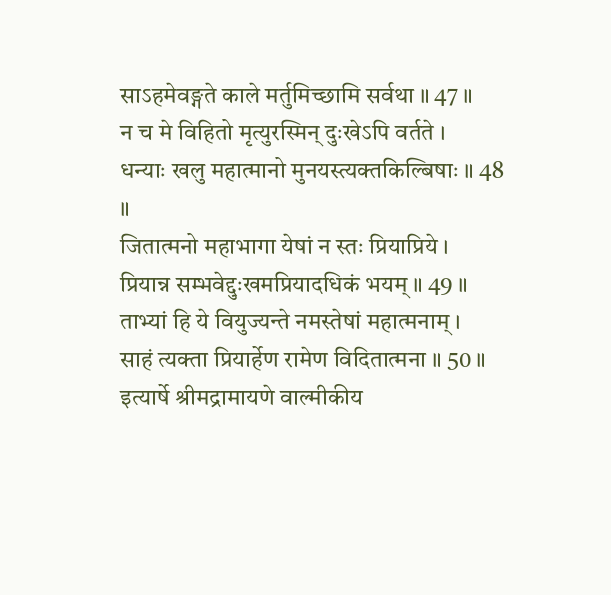साऽहमेवङ्गते काले मर्तुमिच्छामि सर्वथा ॥ 47 ॥
न च मे विहितो मृत्युरस्मिन् दुःखेऽपि वर्तते ।
धन्याः खलु महात्मानो मुनयस्त्यक्तकिल्बिषाः ॥ 48 ॥
जितात्मनो महाभागा येषां न स्तः प्रियाप्रिये ।
प्रियान्न सम्भवेद्दुःखमप्रियादधिकं भयम् ॥ 49 ॥
ताभ्यां हि ये वियुज्यन्ते नमस्तेषां महात्मनाम् ।
साहं त्यक्ता प्रियार्हेण रामेण विदितात्मना ॥ 50 ॥
इत्यार्षे श्रीमद्रामायणे वाल्मीकीय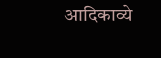आदिकाव्ये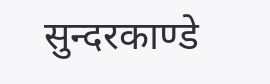सुन्दरकाण्डे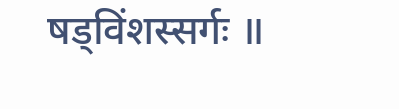षड्विंशस्सर्गः ॥